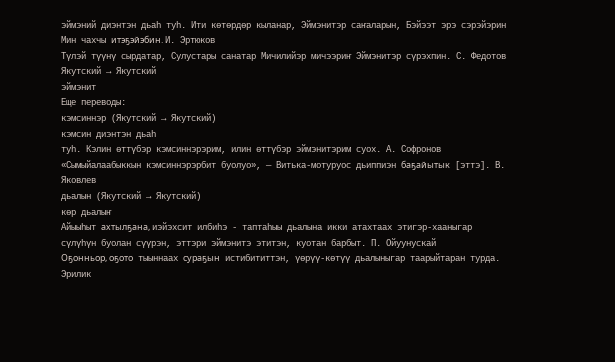эймэний диэнтэн дьаһ туһ. Ити көтөрдөр кыланар, Эймэнитэр саҥаларын, Бэйээт эрэ сэрэйэрин Мин чахчы итэҕэйэбин. И. Эртюков
Түлэй түүнү сырдатар, Сулустары санатар Мичилийэр мичээриҥ Эймэнитэр сүрэхпин. С. Федотов
Якутский → Якутский
эймэнит
Еще переводы:
кэмсиннэр (Якутский → Якутский)
кэмсин диэнтэн дьаһ
туһ. Кэлин өттүбэр кэмсиннэрэрим, илин өттүбэр эймэнитэрим суох. А. Софронов
«Сымыйалаабыккын кэмсиннэрэрбит буолуо», — Витька-мотуруос дьиппиэн баҕайытык [эттэ]. В. Яковлев
дьалын (Якутский → Якутский)
көр дьалыҥ
Айыыһыт ахтылҕана, иэйэхсит илбиһэ - таптаһыы дьалына икки атахтаах этигэр-хааныгар сүлүһүн буолан сүүрэн, эттэри эймэнитэ этитэн, куотан барбыт. П. Ойуунускай
Оҕонньор, оҕото тыыннаах сураҕын истибититтэн, үөрүү-көтүү дьалыныгар таарыйтаран турда. Эрилик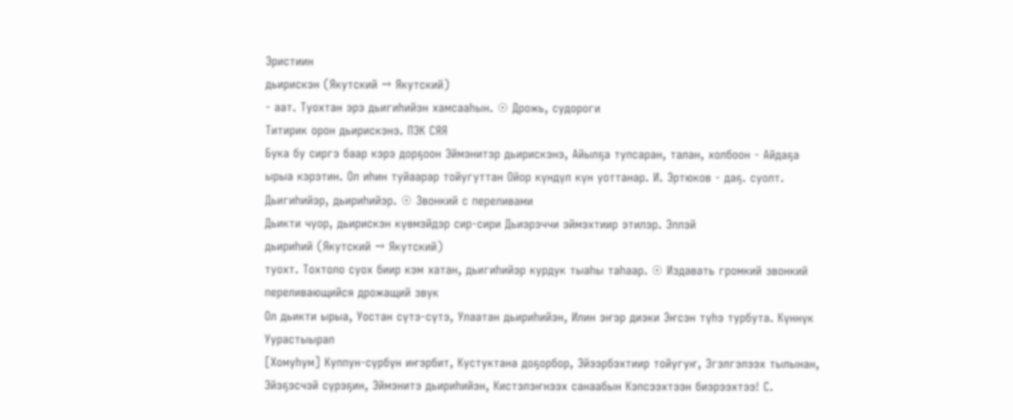Эристиин
дьирискэн (Якутский → Якутский)
- аат. Туохтан эрэ дьигиһийэн хамсааһын. ☉ Дрожь, судороги
Титирик орон дьирискэнэ. ПЭК СЯЯ
Бука бу сиргэ баар кэрэ дорҕоон Эймэнитэр дьирискэнэ, Айылҕа тупсаран, талан, холбоон - Айдаҕа ырыа кэрэтин. Ол иһин туйаарар тойугуттан Ойор күндүл күн уоттанар. И. Эртюков - даҕ. суолт. Дьигиһийэр, дьириһийэр. ☉ Звонкий с переливами
Дьикти чуор, дьирискэн күөмэйдэр сир-сири Дьиэрэччи эймэхтиир этилэр. Эллэй
дьириһий (Якутский → Якутский)
туохт. Тохтоло суох биир кэм хатан, дьигиһийэр курдук тыаһы таһаар. ☉ Издавать громкий звонкий переливающийся дрожащий звук
Ол дьикти ырыа, Уостан сүтэ-сүтэ, Улаатан дьириһийэн, Илин эҥэр диэки Эҥсэн түһэ турбута. Күннүк Уурастыырап
[Хомуһум] Куппун-сүрбүн иҥэрбит, Кустуктана доҕорбор, Эйээрбэхтиир тойугуҥ, Эгэлгэлээх тылынан, Эйэҕэсчэй сүрэҕин, Эймэнитэ дьириһийэн, Кистэлэҥнээх санаабын Кэпсээхтээн биэрээхтээ! С.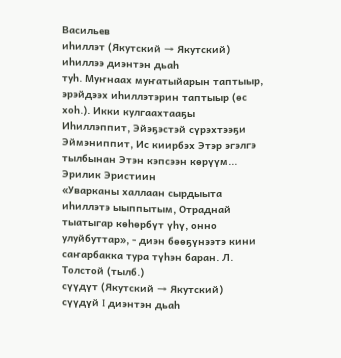Васильев
иһиллэт (Якутский → Якутский)
иһиллээ диэнтэн дьаһ
туһ. Муҥнаах муҥатыйарын таптыыр, эрэйдээх иһиллэтэрин таптыыр (өс хоһ.). Икки кулгаахтааҕы Иһиллэппит, Эйэҕэстэй сүрэхтээҕи Эймэниппит, Ис киирбэх Этэр эгэлгэ тылбынан Этэн кэпсээн көрүүм... Эрилик Эристиин
«Уварканы халлаан сырдыыта иһиллэтэ ыыппытым, Отраднай тыатыгар көһөрбүт үһү, онно улуйбуттар», - диэн бөөҕүнээтэ кини саҥарбакка тура түһэн баран. Л. Толстой (тылб.)
сүүдүт (Якутский → Якутский)
сүүдүй I диэнтэн дьаһ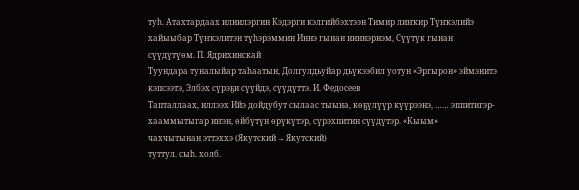туһ. Атахтардаах илиилэргин Кэдэрги кэлгийбэхтээн Тимир лиҥкир Түҥкэлийэ хайыыбар Түҥкэлитэн түһэрэммин Иннэ гынан ииннэриэм, Сүүтүк гынан сүүдүтүөм. П. Ядрихинскай
Туундара туналыйар таһаатын, Долгулдьуйар дьүкээбил уотун «Эргырон» эймэнитэ кэпсээтэ, Элбэх сүрэҕи сүүйдэ, сүүдүттэ. И. Федосеев
Тапталлаах, иллээх Ийэ дойдубут сылаас тыына, көҕүлүүр күүрээнэ, …… эппитигэр-хааммытыгар иҥэн, өйбүтүн өрүкүтэр, сүрэхпитин сүүдүтэр. «Кыым»
чахчытынан эттэххэ (Якутский → Якутский)
туттул. сыһ. холб.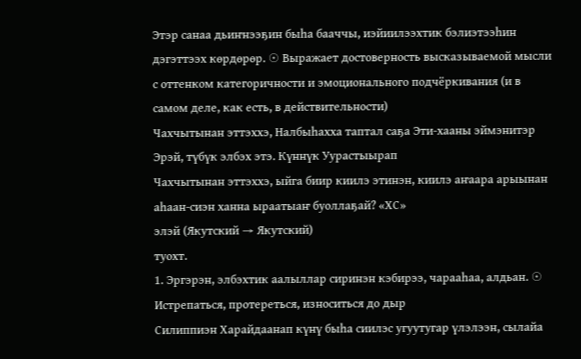Этэр санаа дьиҥнээҕин быһа бааччы, иэйиилээхтик бэлиэтээһин дэгэттээх көрдөрөр. ☉ Выражает достоверность высказываемой мысли с оттенком категоричности и эмоционального подчёркивания (и в самом деле, как есть, в действительности)
Чахчытынан эттэххэ, Налбыһахха таптал саҕа Эти-хааны эймэнитэр Эрэй, түбүк элбэх этэ. Күннүк Уурастыырап
Чахчытынан эттэххэ, ыйга биир киилэ этинэн, киилэ аҥаара арыынан аһаан-сиэн ханна ыраатыаҥ буоллаҕай? «ХС»
элэй (Якутский → Якутский)
туохт.
1. Эргэрэн, элбэхтик аалыллар сиринэн кэбирээ, чарааһаа, алдьан. ☉ Истрепаться, протереться, износиться до дыр
Силиппиэн Харайдаанап күнү быһа сиилэс угуутугар үлэлээн, сылайа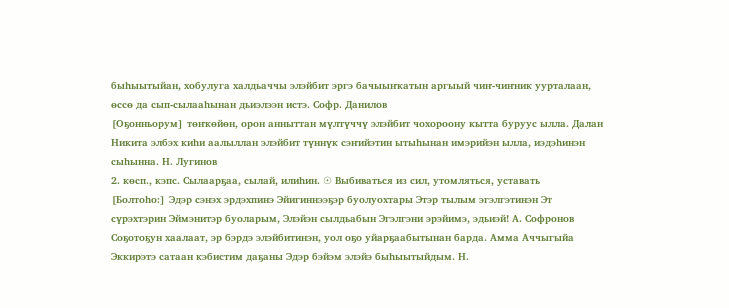быһыытыйан, хобулуга халдьаччы элэйбит эргэ бачыыҥкатын аргыый чиҥ-чиҥник уурталаан, өссө да сып-сылааһынан дьиэлээн истэ. Софр. Данилов
[Оҕонньорум] төҥкөйөн, орон анныттан мүлтүччү элэйбит чохороону кытта буруус ылла. Далан
Никита элбэх киһи аалыллан элэйбит түннүк сэҥийэтин ытыһынан имэрийэн ылла, иэдэһинэн сыһынна. Н. Лугинов
2. көсп., кэпс. Сылаарҕаа, сылай, илиһин. ☉ Выбиваться из сил, утомляться, уставать
[Болтоһо:] Эдэр сэнэх эрдэхпинэ Эйигиннээҕэр буолуохтары Этэр тылым эгэлгэтинэн Эт сүрэхтэрин Эймэнитэр буоларым, Элэйэн сылдьабын Эгэлгэни эрэйимэ, эдьиэй! А. Софронов
Соҕотоҕун хаалаат, эр бэрдэ элэйбитинэн, уол оҕо уйарҕаабытынан барда. Амма Аччыгыйа
Эккирэтэ сатаан кэбистим даҕаны Эдэр бэйэм элэйэ быһыытыйдым. Н.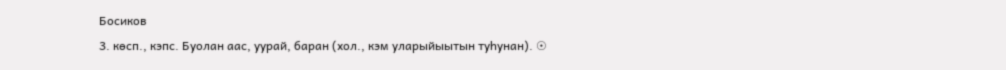Босиков
3. көсп., кэпс. Буолан аас, уурай, баран (хол., кэм уларыйыытын туһунан). ☉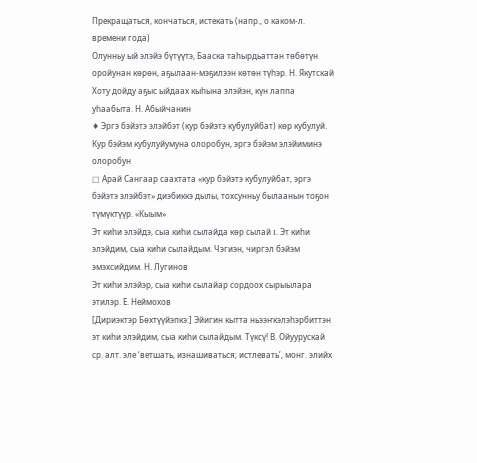Прекращаться, кончаться, истекать (напр., о каком-л. времени года)
Олунньу ый элэйэ бүтүүтэ, Бааска таһырдьаттан төбөтүн оройунан көрөн, аҕылаан-мэҕилээн көтөн түһэр. Н. Якутскай
Хоту дойду аҕыс ыйдаах кыһына элэйэн, күн лаппа уһаабыта. Н. Абыйчанин
♦ Эргэ бэйэтэ элэйбэт (кур бэйэтэ кубулуйбат) көр кубулуй. Кур бэйэм кубулуйумуна олоробун, эргэ бэйэм элэйиминэ олоробун
□ Арай Сангаар саахтата «кур бэйэтэ кубулуйбат, эргэ бэйэтэ элэйбэт» диэбиккэ дылы, тохсунньу былаанын тоҕон түмүктүүр. «Кыым»
Эт киһи элэйдэ, сыа киһи сылайда көр сылай I. Эт киһи элэйдим, сыа киһи сылайдым. Чэгиэн, чиргэл бэйэм эмэхсийдим. Н. Лугинов
Эт киһи элэйэр, сыа киһи сылайар сордоох сырыылара этилэр. Е. Неймохов
[Дириэктэр Бөхтүүйэпкэ:] Эйигин кытта ньээҥкэлэһэрбиттэн эт киһи элэйдим, сыа киһи сылайдым. Түксү! В. Ойуурускай
ср. алт. эле ‘ветшать, изнашиваться; истлевать’, монг. элийх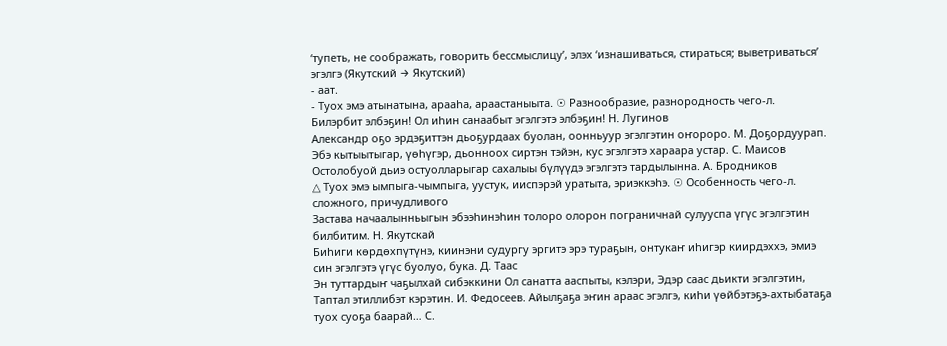‘тупеть, не соображать, говорить бессмыслицу’, элэх ‘изнашиваться, стираться; выветриваться’
эгэлгэ (Якутский → Якутский)
- аат.
- Туох эмэ атынатына, арааһа, араастаныыта. ☉ Разнообразие, разнородность чего-л.
Билэрбит элбэҕин! Ол иһин санаабыт эгэлгэтэ элбэҕин! Н. Лугинов
Александр оҕо эрдэҕиттэн дьоҕурдаах буолан, оонньуур эгэлгэтин оҥороро. М. Доҕордуурап. Эбэ кытыытыгар, үөһүгэр, дьонноох сиртэн тэйэн, кус эгэлгэтэ хараара устар. С. Маисов
Остолобуой дьиэ остуолларыгар сахалыы бүлүүдэ эгэлгэтэ тардылынна. А. Бродников
△ Туох эмэ ымпыга-чымпыга, уустук, ииспэрэй уратыта, эриэккэһэ. ☉ Особенность чего-л. сложного, причудливого
Застава начаалынньыгын эбээһинэһин толоро олорон пограничнай сулууспа үгүс эгэлгэтин билбитим. Н. Якутскай
Биһиги көрдөхпүтүнэ, киинэни судургу эргитэ эрэ тураҕын, онтукаҥ иһигэр киирдэххэ, эмиэ син эгэлгэтэ үгүс буолуо, бука. Д. Таас
Эн туттардыҥ чаҕылхай сибэккини Ол санатта ааспыты, кэлэри, Эдэр саас дьикти эгэлгэтин, Таптал этиллибэт кэрэтин. И. Федосеев. Айылҕаҕа эҥин араас эгэлгэ, киһи үөйбэтэҕэ-ахтыбатаҕа туох суоҕа баарай… С.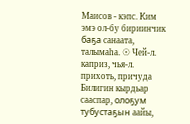Маисов - кэпс. Ким эмэ ол-бу бириинчик баҕа санаата, талымаһа. ☉ Чей-л. каприз, чья-л. прихоть, причуда
Билигин кырдьар сааспар, олоҕум тубустаҕын аайы,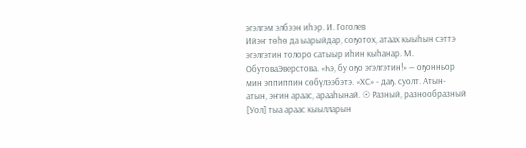эгэлгэм элбээн иһэр. И. Гоголев
Ийэҥ төһө да ыарыйдар, соҕотох, атаах кыыһын сэттэ эгэлгэтин толоро сатыыр иһин кыһанар. М. ОбутоваЭверстова. «Һэ, бу оҕо эгэлгэтин!» — оҕонньор мин эппиппин сөбүлээбэтэ. «ХС» - даҕ. суолт. Атын-атын, эҥин араас, арааһынай. ☉ Разный, разнообразный
[Уол] тыа араас кыылларын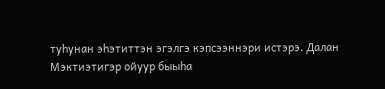туһунан эһэтиттэн эгэлгэ кэпсээннэри истэрэ. Далан
Мэктиэтигэр ойуур быыһа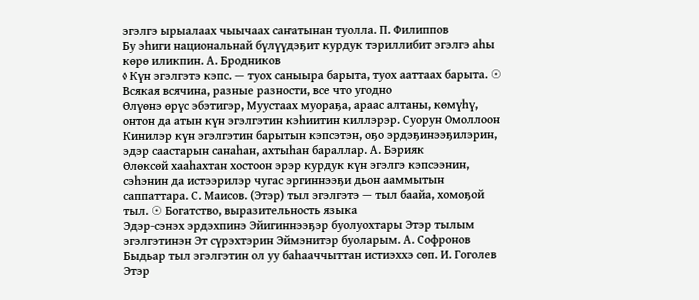эгэлгэ ырыалаах чыычаах саҥатынан туолла. П. Филиппов
Бу эһиги национальнай бүлүүдэҕит курдук тэриллибит эгэлгэ аһы көрө иликпин. А. Бродников
◊ Күн эгэлгэтэ кэпс. — туох саныыра барыта, туох ааттаах барыта. ☉ Всякая всячина, разные разности, все что угодно
Өлүөнэ өрүс эбэтигэр, Муустаах муораҕа, араас алтаны, көмүһү, онтон да атын күн эгэлгэтин кэһиитин киллэрэр. Суорун Омоллоон
Кинилэр күн эгэлгэтин барытын кэпсэтэн, оҕо эрдэҕинээҕилэрин, эдэр саастарын санаһан, ахтыһан бараллар. А. Бэрияк
Өлөксөй хааһахтан хостоон эрэр курдук күн эгэлгэ кэпсээнин, сэһэнин да истээрилэр чугас эргиннээҕи дьон ааммытын саппаттара. С. Маисов. (Этэр) тыл эгэлгэтэ — тыл баайа, хомоҕой тыл. ☉ Богатство, выразительность языка
Эдэр-сэнэх эрдэхпинэ Эйигиннээҕэр буолуохтары Этэр тылым эгэлгэтинэн Эт сүрэхтэрин Эймэнитэр буоларым. А. Софронов
Быдьар тыл эгэлгэтин ол уу баһааччыттан истиэххэ сөп. И. Гоголев
Этэр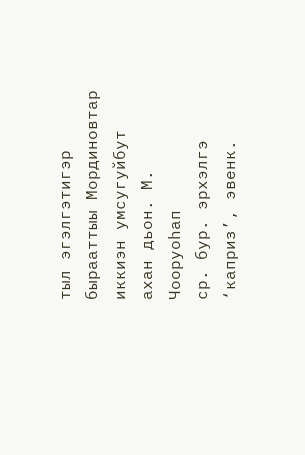тыл эгэлгэтигэр бырааттыы Мординовтар иккиэн умсугуйбут ахан дьон. М. Чооруоһап
ср. бур. эрхэлгэ ‘каприз’, эвенк.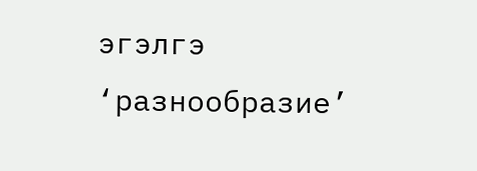эгэлгэ ‘разнообразие’